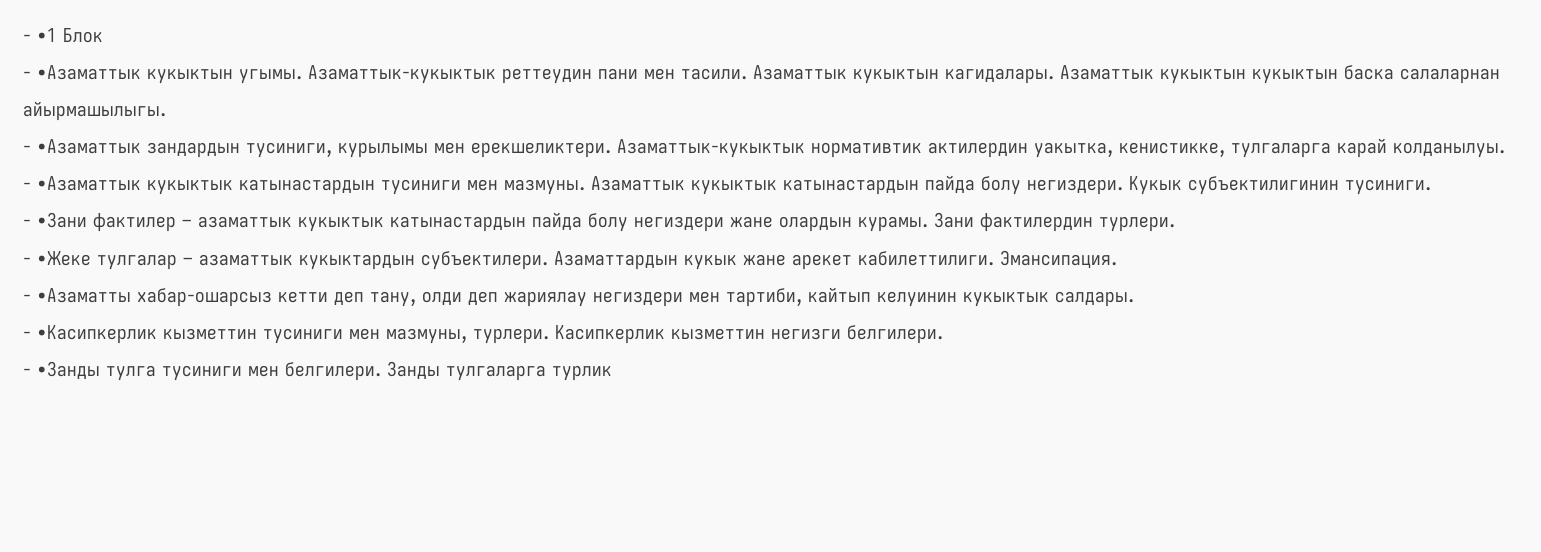- •1 Блок
- •Азаматтык кукыктын угымы. Азаматтык-кукыктык реттеудин пани мен тасили. Азаматтык кукыктын кагидалары. Азаматтык кукыктын кукыктын баска салаларнан айырмашылыгы.
- •Азаматтык зандардын тусиниги, курылымы мен ерекшеликтери. Азаматтык-кукыктык нормативтик актилердин уакытка, кенистикке, тулгаларга карай колданылуы.
- •Азаматтык кукыктык катынастардын тусиниги мен мазмуны. Азаматтык кукыктык катынастардын пайда болу негиздери. Кукык субъектилигинин тусиниги.
- •Зани фактилер – азаматтык кукыктык катынастардын пайда болу негиздери жане олардын курамы. Зани фактилердин турлери.
- •Жеке тулгалар – азаматтык кукыктардын субъектилери. Азаматтардын кукык жане арекет кабилеттилиги. Эмансипация.
- •Азаматты хабар-ошарсыз кетти деп тану, олди деп жариялау негиздери мен тартиби, кайтып келуинин кукыктык салдары.
- •Касипкерлик кызметтин тусиниги мен мазмуны, турлери. Касипкерлик кызметтин негизги белгилери.
- •Занды тулга тусиниги мен белгилери. Занды тулгаларга турлик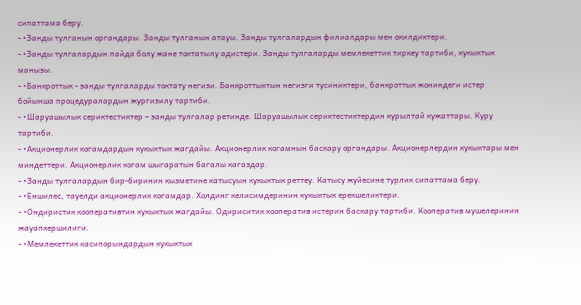сипаттама беру.
- •Занды тулганын органдары. Занды тулганын атауы. Занды тулгалардын филиалдары мен окилдиктери.
- •Занды тулгалардын пайда болу жане токтатылу адистери. Занды тулгаларды мемлекеттик тиркеу тартиби, кукыктык манызы.
- •Банкроттык - занды тулгаларды токтату негизи. Банкроттыктын негизги тусиниктери, банкроттык жониндеги истер бойынша процедуралардын жургизилу тартиби.
- •Шаруашылык сериктестиктер – занды тулгалар ретинде. Шаруашылык сериктестиктердин курылтай кужаттары. Куру тартиби.
- •Акционерлик когамдардын кукыктык жагдайы. Акционерлик когамнын баскару органдары. Акционерлердин кукыктары мен миндеттери. Акционерлик когам шыгаратын багалы кагаздар.
- •Занды тулгалардын бир-биринин кызметине катысуын кукыктык реттеу. Катысу жуйесине турлик сипаттама беру.
- •Еншилес, тауелди акционерлик когамдар. Холдинг келисимдеринин кукыктык ерекшеликтери.
- •Ондиристик кооперативтин кукыктык жагдайы. Одириситик кооператив истерин баскару тартиби. Кооператив мушелеринин жауапкершилиги.
- •Мемлекеттик касипорындардын кукыктык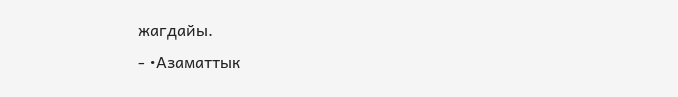жагдайы.
- •Азаматтык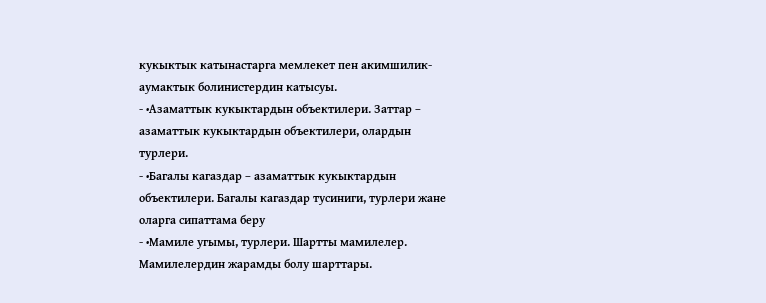кукыктык катынастарга мемлекет пен акимшилик-аумактык болинистердин катысуы.
- •Азаматтык кукыктардын объектилери. Заттар – азаматтык кукыктардын объектилери, олардын турлери.
- •Багалы кагаздар – азаматтык кукыктардын объектилери. Багалы кагаздар тусиниги, турлери жане оларга сипаттама беру
- •Мамиле угымы, турлери. Шартты мамилелер. Мамилелердин жарамды болу шарттары.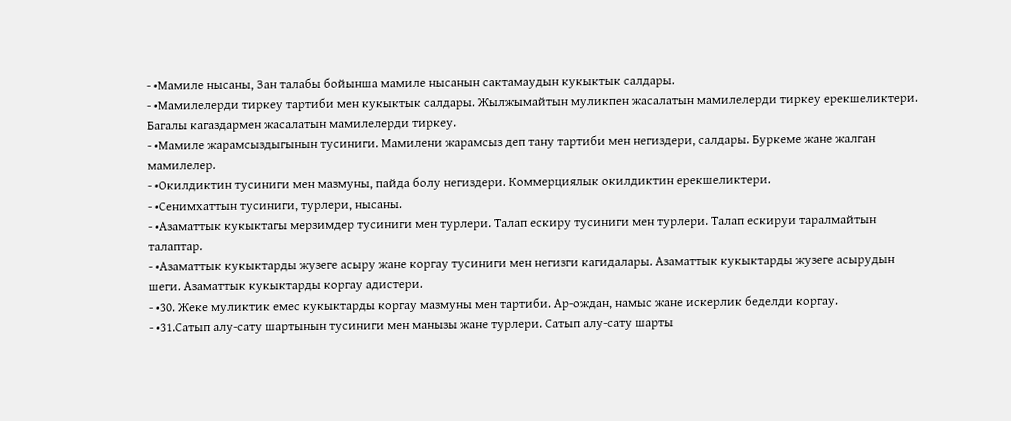- •Мамиле нысаны, Зан талабы бойынша мамиле нысанын сактамаудын кукыктык салдары.
- •Мамилелерди тиркеу тартиби мен кукыктык салдары. Жылжымайтын муликпен жасалатын мамилелерди тиркеу ерекшеликтери. Багалы кагаздармен жасалатын мамилелерди тиркеу.
- •Мамиле жарамсыздыгынын тусиниги. Мамилени жарамсыз деп тану тартиби мен негиздери, салдары. Буркеме жане жалган мамилелер.
- •Окилдиктин тусиниги мен мазмуны, пайда болу негиздери. Коммерциялык окилдиктин ерекшеликтери.
- •Сенимхаттын тусиниги, турлери, нысаны.
- •Азаматтык кукыктагы мерзимдер тусиниги мен турлери. Талап ескиру тусиниги мен турлери. Талап ескируи таралмайтын талаптар.
- •Азаматтык кукыктарды жузеге асыру жане коргау тусиниги мен негизги кагидалары. Азаматтык кукыктарды жузеге асырудын шеги. Азаматтык кукыктарды коргау адистери.
- •30. Жеке муликтик емес кукыктарды коргау мазмуны мен тартиби. Ар-ождан, намыс жане искерлик беделди коргау.
- •31.Сатып алу-сату шартынын тусиниги мен манызы жане турлери. Сатып алу-сату шарты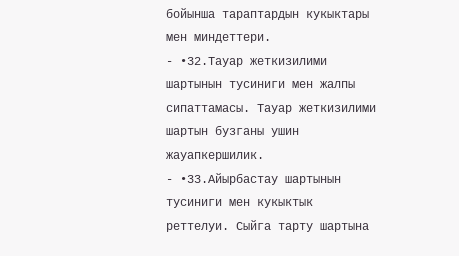бойынша тараптардын кукыктары мен миндеттери.
- •32.Тауар жеткизилими шартынын тусиниги мен жалпы сипаттамасы. Тауар жеткизилими шартын бузганы ушин жауапкершилик.
- •33.Айырбастау шартынын тусиниги мен кукыктык реттелуи. Сыйга тарту шартына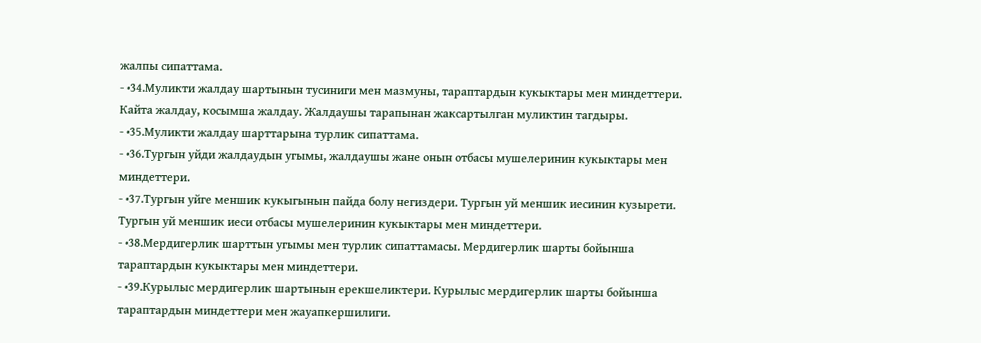жалпы сипаттама.
- •34.Муликти жалдау шартынын тусиниги мен мазмуны, тараптардын кукыктары мен миндеттери. Кайта жалдау, косымша жалдау. Жалдаушы тарапынан жаксартылган муликтин тагдыры.
- •35.Муликти жалдау шарттарына турлик сипаттама.
- •36.Тургын уйди жалдаудын угымы, жалдаушы жане онын отбасы мушелеринин кукыктары мен миндеттери.
- •37.Тургын уйге меншик кукыгынын пайда болу негиздери. Тургын уй меншик иесинин кузырети. Тургын уй меншик иеси отбасы мушелеринин кукыктары мен миндеттери.
- •38.Мердигерлик шарттын угымы мен турлик сипаттамасы. Мердигерлик шарты бойынша тараптардын кукыктары мен миндеттери.
- •39.Курылыс мердигерлик шартынын ерекшеликтери. Курылыс мердигерлик шарты бойынша тараптардын миндеттери мен жауапкершилиги.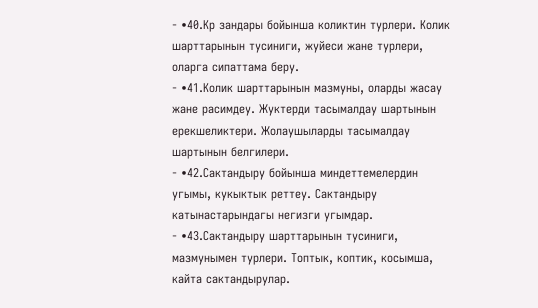- •40.Кр зандары бойынша коликтин турлери. Колик шарттарынын тусиниги, жуйеси жане турлери, оларга сипаттама беру.
- •41.Колик шарттарынын мазмуны, оларды жасау жане расимдеу. Жуктерди тасымалдау шартынын ерекшеликтери. Жолаушыларды тасымалдау шартынын белгилери.
- •42.Сактандыру бойынша миндеттемелердин угымы, кукыктык реттеу. Сактандыру катынастарындагы негизги угымдар.
- •43.Сактандыру шарттарынын тусиниги, мазмунымен турлери. Топтык, коптик, косымша, кайта сактандырулар.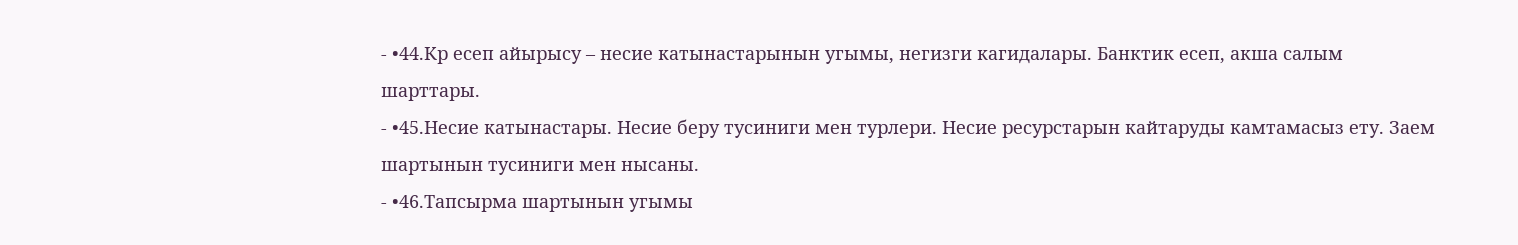- •44.Кр есеп айырысу – несие катынастарынын угымы, негизги кагидалары. Банктик есеп, акша салым шарттары.
- •45.Несие катынастары. Несие беру тусиниги мен турлери. Несие ресурстарын кайтаруды камтамасыз ету. Заем шартынын тусиниги мен нысаны.
- •46.Тапсырма шартынын угымы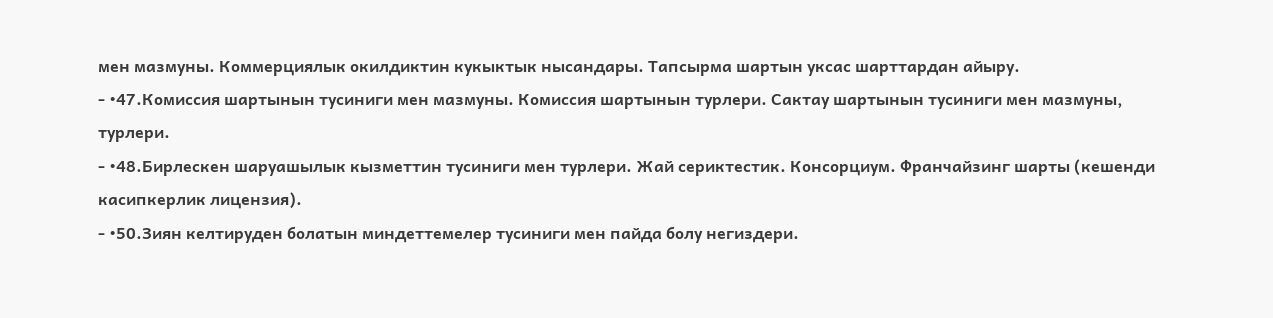мен мазмуны. Коммерциялык окилдиктин кукыктык нысандары. Тапсырма шартын уксас шарттардан айыру.
- •47.Комиссия шартынын тусиниги мен мазмуны. Комиссия шартынын турлери. Сактау шартынын тусиниги мен мазмуны, турлери.
- •48.Бирлескен шаруашылык кызметтин тусиниги мен турлери. Жай сериктестик. Консорциум. Франчайзинг шарты (кешенди касипкерлик лицензия).
- •50.Зиян келтируден болатын миндеттемелер тусиниги мен пайда болу негиздери.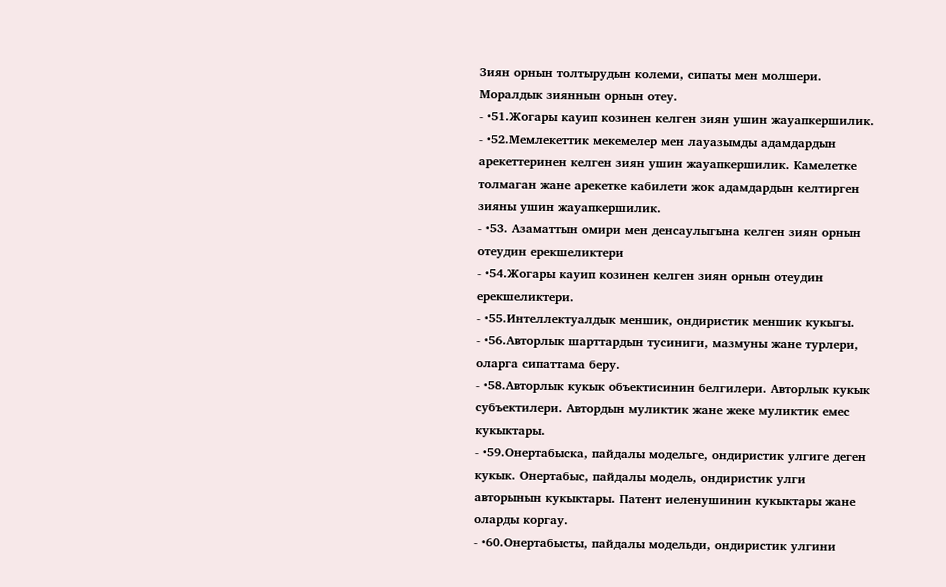Зиян орнын толтырудын колеми, сипаты мен молшери. Моралдык зияннын орнын отеу.
- •51.Жогары кауип козинен келген зиян ушин жауапкершилик.
- •52.Мемлекеттик мекемелер мен лауазымды адамдардын арекеттеринен келген зиян ушин жауапкершилик. Камелетке толмаган жане арекетке кабилети жок адамдардын келтирген зияны ушин жауапкершилик.
- •53. Азаматтын омири мен денсаулыгына келген зиян орнын отеудин ерекшеликтери
- •54.Жогары кауип козинен келген зиян орнын отеудин ерекшеликтери.
- •55.Интеллектуалдык меншик, ондиристик меншик кукыгы.
- •56.Авторлык шарттардын тусиниги, мазмуны жане турлери, оларга сипаттама беру.
- •58.Авторлык кукык объектисинин белгилери. Авторлык кукык субъектилери. Автордын муликтик жане жеке муликтик емес кукыктары.
- •59.Онертабыска, пайдалы модельге, ондиристик улгиге деген кукык. Онертабыс, пайдалы модель, ондиристик улги авторынын кукыктары. Патент иеленушинин кукыктары жане оларды коргау.
- •60.Онертабысты, пайдалы модельди, ондиристик улгини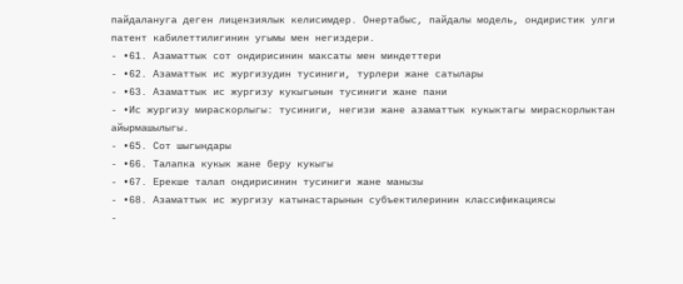пайдалануга деген лицензиялык келисимдер. Онертабыс, пайдалы модель, ондиристик улги патент кабилеттилигинин угымы мен негиздери.
- •61. Азаматтык сот ондирисинин максаты мен миндеттери
- •62. Азаматтык ис жургизудин тусиниги, турлери жане сатылары
- •63. Азаматтык ис жургизу кукыгынын тусиниги жане пани
- •Ис жургизу мираскорлыгы: тусиниги, негизи жане азаматтык кукыктагы мираскорлыктан айырмашылыгы.
- •65. Сот шыгындары
- •66. Талапка кукык жане беру кукыгы
- •67. Ерекше талап ондирисинин тусиниги жане манызы
- •68. Азаматтык ис жургизу катынастарынын субъектилеринин классификациясы
-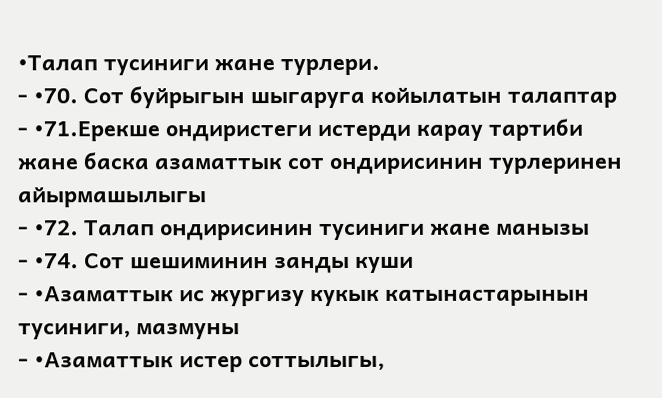•Талап тусиниги жане турлери.
- •70. Сот буйрыгын шыгаруга койылатын талаптар
- •71.Ерекше ондиристеги истерди карау тартиби жане баска азаматтык сот ондирисинин турлеринен айырмашылыгы
- •72. Талап ондирисинин тусиниги жане манызы
- •74. Сот шешиминин занды куши
- •Азаматтык ис жургизу кукык катынастарынын тусиниги, мазмуны
- •Азаматтык истер соттылыгы,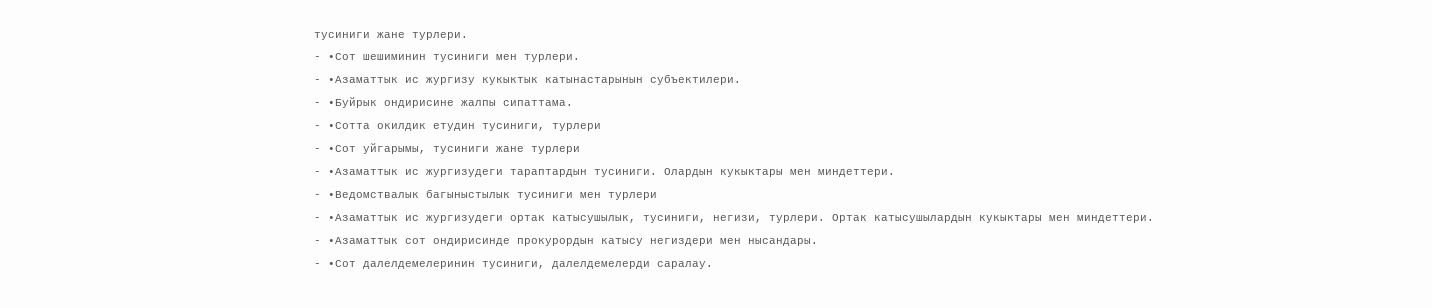тусиниги жане турлери.
- •Сот шешиминин тусиниги мен турлери.
- •Азаматтык ис жургизу кукыктык катынастарынын субъектилери.
- •Буйрык ондирисине жалпы сипаттама.
- •Сотта окилдик етудин тусиниги, турлери
- •Сот уйгарымы, тусиниги жане турлери
- •Азаматтык ис жургизудеги тараптардын тусиниги. Олардын кукыктары мен миндеттери.
- •Ведомствалык багыныстылык тусиниги мен турлери
- •Азаматтык ис жургизудеги ортак катысушылык, тусиниги, негизи, турлери. Ортак катысушылардын кукыктары мен миндеттери.
- •Азаматтык сот ондирисинде прокурордын катысу негиздери мен нысандары.
- •Сот далелдемелеринин тусиниги, далелдемелерди саралау.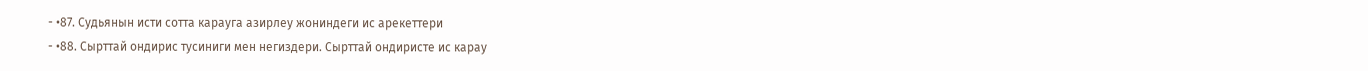- •87. Судьянын исти сотта карауга азирлеу жониндеги ис арекеттери
- •88. Сырттай ондирис тусиниги мен негиздери. Сырттай ондиристе ис карау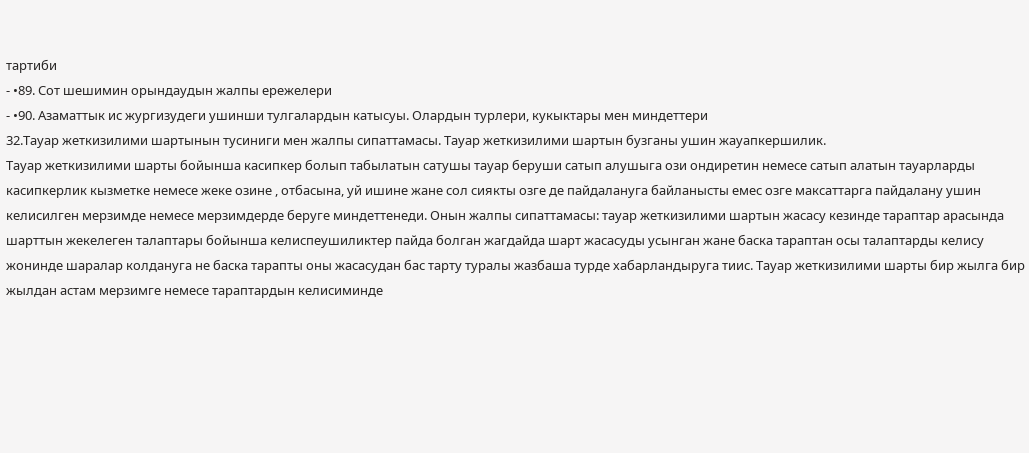тартиби
- •89. Сот шешимин орындаудын жалпы ережелери
- •90. Азаматтык ис жургизудеги ушинши тулгалардын катысуы. Олардын турлери, кукыктары мен миндеттери
32.Тауар жеткизилими шартынын тусиниги мен жалпы сипаттамасы. Тауар жеткизилими шартын бузганы ушин жауапкершилик.
Тауар жеткизилими шарты бойынша касипкер болып табылатын сатушы тауар беруши сатып алушыга ози ондиретин немесе сатып алатын тауарларды касипкерлик кызметке немесе жеке озине , отбасына, уй ишине жане сол сиякты озге де пайдалануга байланысты емес озге максаттарга пайдалану ушин келисилген мерзимде немесе мерзимдерде беруге миндеттенеди. Онын жалпы сипаттамасы: тауар жеткизилими шартын жасасу кезинде тараптар арасында шарттын жекелеген талаптары бойынша келиспеушиликтер пайда болган жагдайда шарт жасасуды усынган жане баска тараптан осы талаптарды келису жонинде шаралар колдануга не баска тарапты оны жасасудан бас тарту туралы жазбаша турде хабарландыруга тиис. Тауар жеткизилими шарты бир жылга бир жылдан астам мерзимге немесе тараптардын келисиминде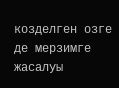козделген озге де мерзимге жасалуы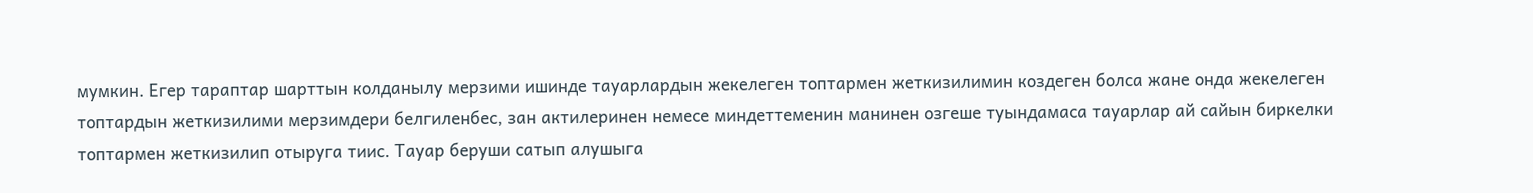мумкин. Егер тараптар шарттын колданылу мерзими ишинде тауарлардын жекелеген топтармен жеткизилимин коздеген болса жане онда жекелеген топтардын жеткизилими мерзимдери белгиленбес, зан актилеринен немесе миндеттеменин манинен озгеше туындамаса тауарлар ай сайын биркелки топтармен жеткизилип отыруга тиис. Тауар беруши сатып алушыга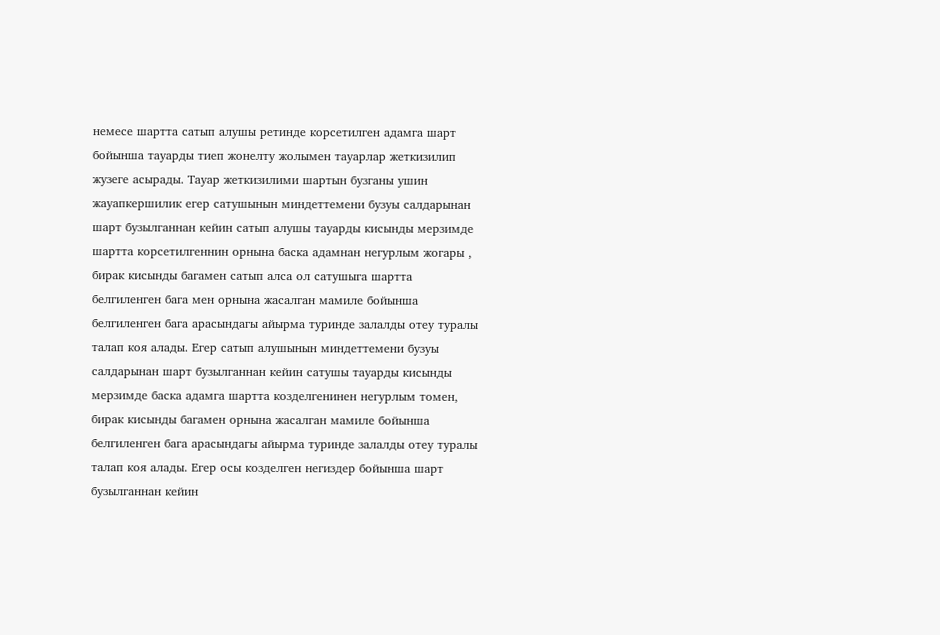немесе шартта сатып алушы ретинде корсетилген адамга шарт бойынша тауарды тиеп жонелту жолымен тауарлар жеткизилип жузеге асырады. Тауар жеткизилими шартын бузганы ушин жауапкершилик егер сатушынын миндеттемени бузуы салдарынан шарт бузылганнан кейин сатып алушы тауарды кисынды мерзимде шартта корсетилгеннин орнына баска адамнан негурлым жогары , бирак кисынды багамен сатып алса ол сатушыга шартта белгиленген бага мен орнына жасалган мамиле бойынша белгиленген бага арасындагы айырма туринде залалды отеу туралы талап коя алады. Егер сатып алушынын миндеттемени бузуы салдарынан шарт бузылганнан кейин сатушы тауарды кисынды мерзимде баска адамга шартта козделгенинен негурлым томен, бирак кисынды багамен орнына жасалган мамиле бойынша белгиленген бага арасындагы айырма туринде залалды отеу туралы талап коя алады. Егер осы козделген негиздер бойынша шарт бузылганнан кейин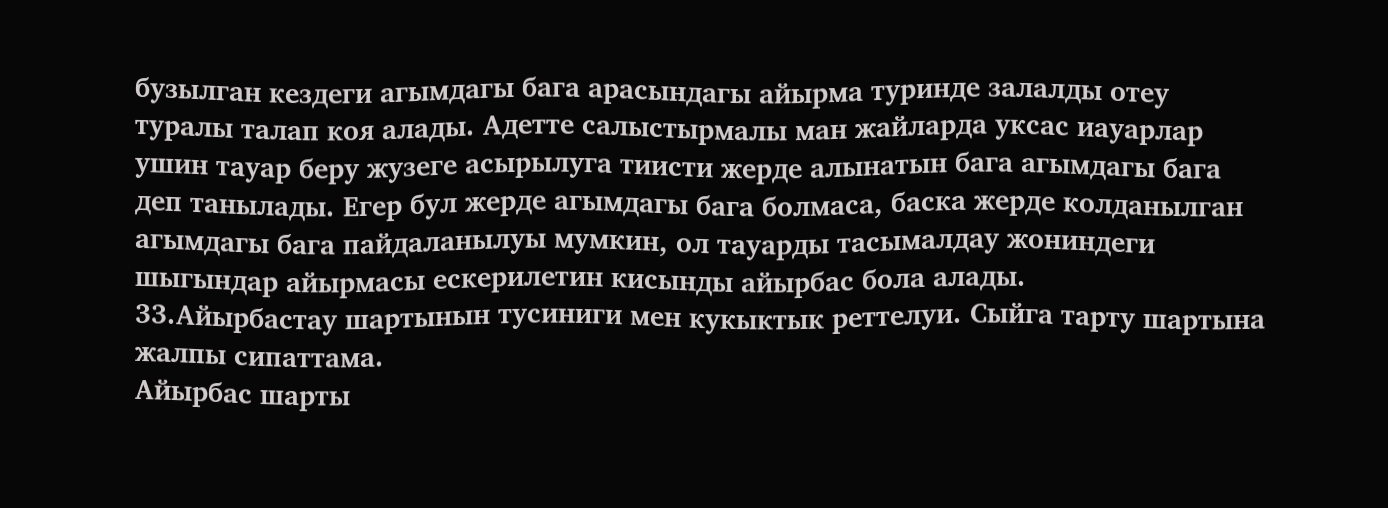бузылган кездеги агымдагы бага арасындагы айырма туринде залалды отеу туралы талап коя алады. Адетте салыстырмалы ман жайларда уксас иауарлар ушин тауар беру жузеге асырылуга тиисти жерде алынатын бага агымдагы бага деп танылады. Егер бул жерде агымдагы бага болмаса, баска жерде колданылган агымдагы бага пайдаланылуы мумкин, ол тауарды тасымалдау жониндеги шыгындар айырмасы ескерилетин кисынды айырбас бола алады.
33.Айырбастау шартынын тусиниги мен кукыктык реттелуи. Сыйга тарту шартына жалпы сипаттама.
Айырбас шарты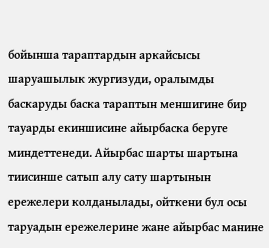бойынша тараптардын аркайсысы шаруашылык жургизуди, оралымды баскаруды баска тараптын меншигине бир тауарды екиншисине айырбаска беруге миндеттенеди. Айырбас шарты шартына тиисинше сатып алу сату шартынын ережелери колданылады, ойткени бул осы таруадын ережелерине жане айырбас манине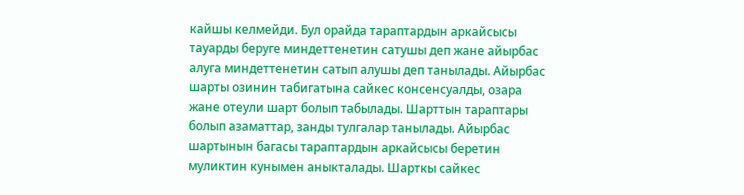кайшы келмейди. Бул орайда тараптардын аркайсысы тауарды беруге миндеттенетин сатушы деп жане айырбас алуга миндеттенетин сатып алушы деп танылады. Айырбас шарты озинин табигатына сайкес консенсуалды, озара жане отеули шарт болып табылады. Шарттын тараптары болып азаматтар, занды тулгалар танылады. Айырбас шартынын багасы тараптардын аркайсысы беретин муликтин кунымен аныкталады. Шарткы сайкес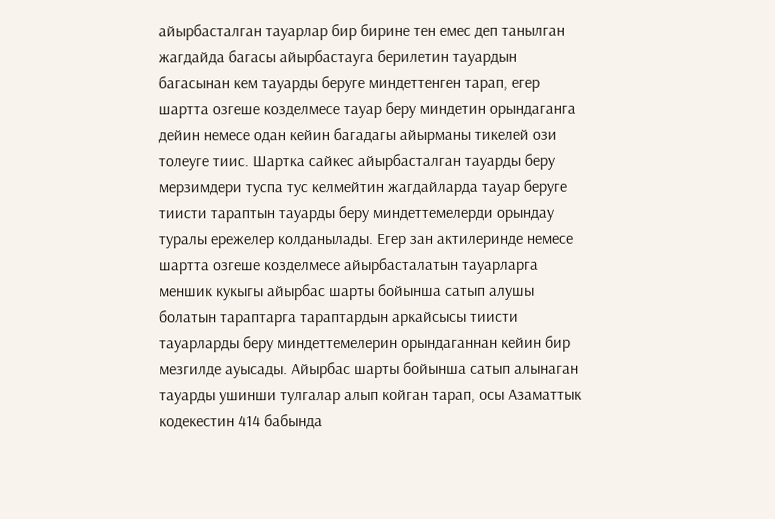айырбасталган тауарлар бир бирине тен емес деп танылган жагдайда багасы айырбастауга берилетин тауардын багасынан кем тауарды беруге миндеттенген тарап, егер шартта озгеше козделмесе тауар беру миндетин орындаганга дейин немесе одан кейин багадагы айырманы тикелей ози толеуге тиис. Шартка сайкес айырбасталган тауарды беру мерзимдери туспа тус келмейтин жагдайларда тауар беруге тиисти тараптын тауарды беру миндеттемелерди орындау туралы ережелер колданылады. Егер зан актилеринде немесе шартта озгеше козделмесе айырбасталатын тауарларга меншик кукыгы айырбас шарты бойынша сатып алушы болатын тараптарга тараптардын аркайсысы тиисти тауарларды беру миндеттемелерин орындаганнан кейин бир мезгилде ауысады. Айырбас шарты бойынша сатып алынаган тауарды ушинши тулгалар алып койган тарап, осы Азаматтык кодекестин 414 бабында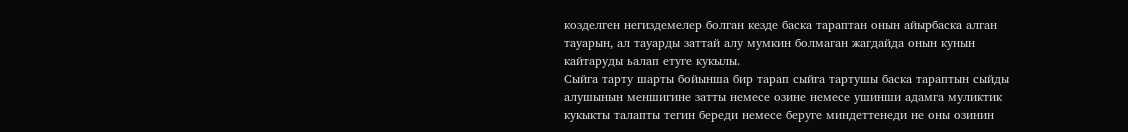козделген негиздемелер болган кезде баска тараптан онын айырбаска алган тауарын, ал тауарды заттай алу мумкин болмаган жагдайда онын кунын кайтаруды ьалап етуге кукылы.
Сыйга тарту шарты бойынша бир тарап сыйга тартушы баска тараптын сыйды алушынын меншигине затты немесе озине немесе ушинши адамга муликтик кукыкты талапты тегин береди немесе беруге миндеттенеди не оны озинин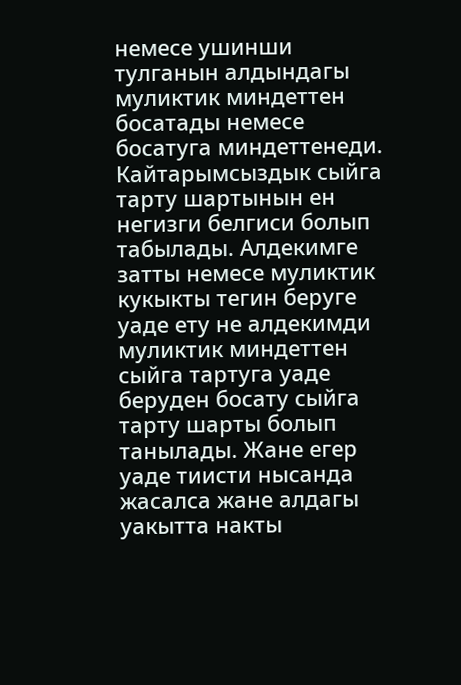немесе ушинши тулганын алдындагы муликтик миндеттен босатады немесе босатуга миндеттенеди. Кайтарымсыздык сыйга тарту шартынын ен негизги белгиси болып табылады. Алдекимге затты немесе муликтик кукыкты тегин беруге уаде ету не алдекимди муликтик миндеттен сыйга тартуга уаде беруден босату сыйга тарту шарты болып танылады. Жане егер уаде тиисти нысанда жасалса жане алдагы уакытта накты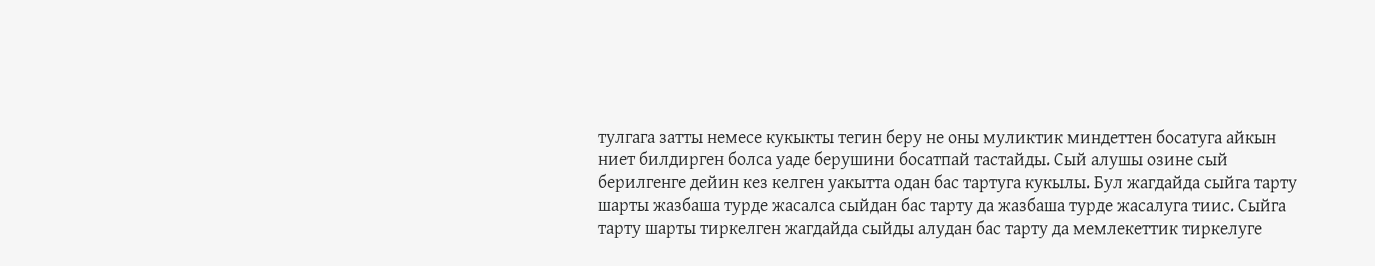тулгага затты немесе кукыкты тегин беру не оны муликтик миндеттен босатуга айкын ниет билдирген болса уаде берушини босатпай тастайды. Сый алушы озине сый берилгенге дейин кез келген уакытта одан бас тартуга кукылы. Бул жагдайда сыйга тарту шарты жазбаша турде жасалса сыйдан бас тарту да жазбаша турде жасалуга тиис. Сыйга тарту шарты тиркелген жагдайда сыйды алудан бас тарту да мемлекеттик тиркелуге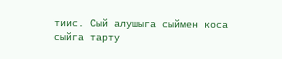тиис. Сый алушыга сыймен коса сыйга тарту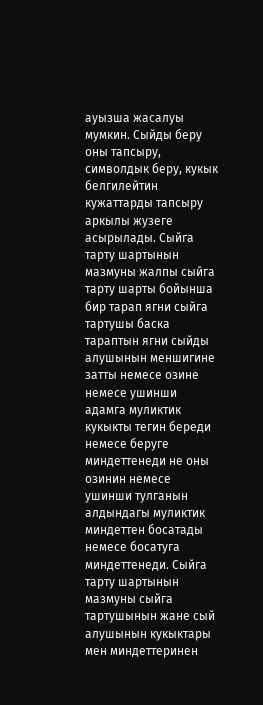ауызша жасалуы мумкин. Сыйды беру оны тапсыру, символдык беру, кукык белгилейтин кужаттарды тапсыру аркылы жузеге асырылады. Сыйга тарту шартынын мазмуны жалпы сыйга тарту шарты бойынша бир тарап ягни сыйга тартушы баска тараптын ягни сыйды алушынын меншигине затты немесе озине немесе ушинши адамга муликтик кукыкты тегин береди немесе беруге миндеттенеди не оны озинин немесе ушинши тулганын алдындагы муликтик миндеттен босатады немесе босатуга миндеттенеди. Сыйга тарту шартынын мазмуны сыйга тартушынын жане сый алушынын кукыктары мен миндеттеринен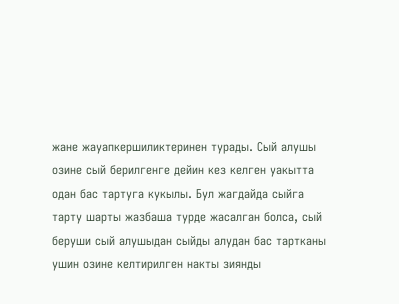жане жауапкершиликтеринен турады. Сый алушы озине сый берилгенге дейин кез келген уакытта одан бас тартуга кукылы. Бул жагдайда сыйга тарту шарты жазбаша турде жасалган болса, сый беруши сый алушыдан сыйды алудан бас тартканы ушин озине келтирилген накты зиянды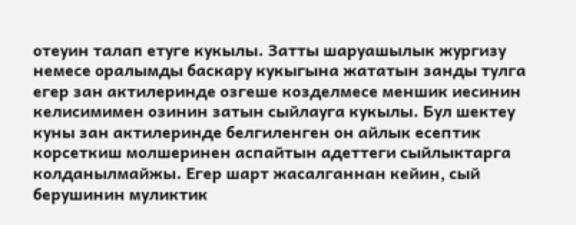отеуин талап етуге кукылы. Затты шаруашылык жургизу немесе оралымды баскару кукыгына жататын занды тулга егер зан актилеринде озгеше козделмесе меншик иесинин келисимимен озинин затын сыйлауга кукылы. Бул шектеу куны зан актилеринде белгиленген он айлык есептик корсеткиш молшеринен аспайтын адеттеги сыйлыктарга колданылмайжы. Егер шарт жасалганнан кейин, сый берушинин муликтик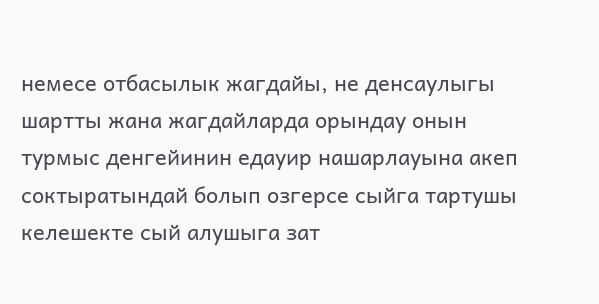немесе отбасылык жагдайы, не денсаулыгы шартты жана жагдайларда орындау онын турмыс денгейинин едауир нашарлауына акеп соктыратындай болып озгерсе сыйга тартушы келешекте сый алушыга зат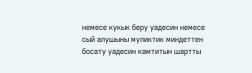немесе кукык беру уадесин немесе сый алушыны муликтик миндеттен босату уадесин камтитын шартты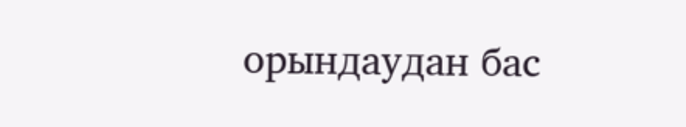орындаудан бас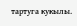тартуга кукылы.